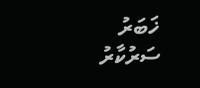ޚަބަރު ސަރުކާރު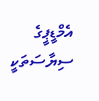އެމްޑީޕީގެ ސިޔާސަތަކީ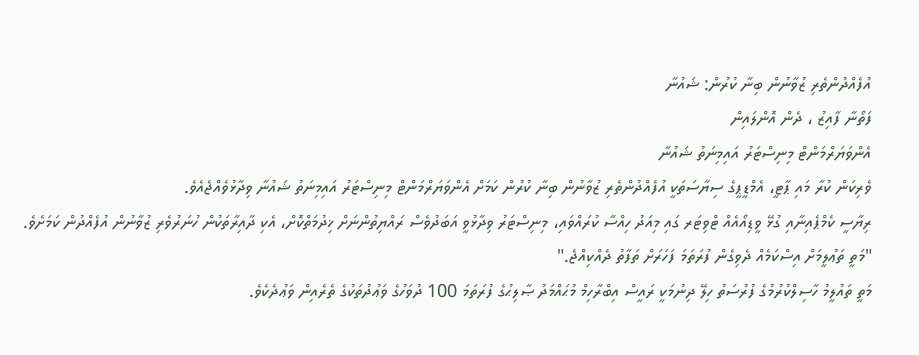އުފެއްދުންތެރި ޒުވާނުން ބިނާ ކުރުން: ޝައުނާ
ފަތޯނާ ފާއިޒު ، ދެން އޮންލައިން
އެންވަޔަރްމަންޓް މިނިސްޓަރު އައިމިނަތު ޝައުނާ
ވެރިކަން ކުރާ މައި ޕާޓީ، އެމްޑީޕީގެ ސިޔާސަތަކީ އުފެއްދުންތެރި ޒުވާނުން ބިނާ ކުރުން ކަމަށް އެންވަޔަރްމަންޓް މިނިސްޓަރު އައިމިނަތު ޝައުނާ ވިދާޅުވެއްޖެއެވެ.
ރިޔާސީ ކެމްޕެއިނާއި ގުޅޭ ވީޑިއޯއެއް ޓްވިޓަރ ގައި މިއަދު ހިއްސާ ކުރައްވައި، މިނިސްޓަރު ވިދާޅުވީ އަބަދުވެސް ރައްޔިތުންނަށް ޚިދުމަތްކޮށް، އެކި ދާއިރާތަކުން ހުނަރުވެރި ޒުވާނުން އުފެއްދުން ކަމަށެވެ.
"މަތީ ތަޢުލީމަށް އިސްކަމެއް ދެވިގެން ފުރަތަމަ ފަހަރަށް ތަފާތު ދެއްކިއްޖެ."
މަތީ ތައުލީމު ހާސިލްކުރުމުގެ ފުރުސަތު ހިލޭ ދިނުމަކީ ރައީސް އިބްރާހިމް މުޙައްމަދު ޞާލިޙުގެ ފުރަތަމަ 100 ދުވަހުގެ ވަޢުދުތަކުގެ ތެރެއިން ވަޢުދެކެވެ.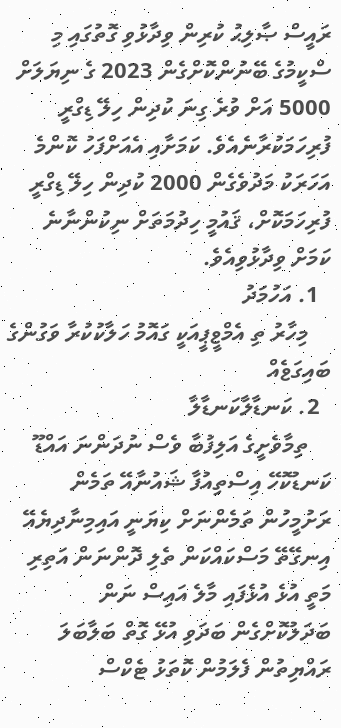ރައީސް ޞާލިޙު ކުރިން ވިދާޅުވި ގޮތުގައި މި ސްކީމުގެ ބޭނުންކޮށްގެން 2023 ގެ ނިޔަލަށް 5000 އަށް ވުރެ ގިނަ ކުދިން ހިލޭ ޑިގްރީ ފުރިހަމަކުރާނެއެވެ. ކަމަށާއި އެއަށްފަހު ކޮންމެ އަހަރަކު މަދުވެގެން 2000 ކުދިން ހިލޭ ޑިގްރީ ފުރިހަމަކޮށް، ޤައުމީ ހިދުމަތަށް ނިކުންނާނެ ކަމަށް ވިދާޅުވިއެވެ.
  1. އަހުމަދު
    މިހާރު ތި އެމްޱީޕީއަކީ ގައޮމު ހަލާކުކުރާ ވަގުންގެ ބައިގަޱެއް
  2. ކަނޑާލާކަނޑާލާ
    ތިމާވެށީގެ އަލިފުބާ ވެސް ނުދަންނަ އައްޑޫ ކަނޑުކޮހޭ އިސްތިއުފާ ޝައުނާއޭ ތަމެން ރަށުމީހުން ތަމެންނަށް ކިޔަނީ އައިމިނާދިޔެއޭ އިނގޭތޭ މަސްކައްކަން ތެލި ދޮންނަން އަތިރި މަތީ އުޅެ އުޅެފައި މާލެ އައިސް ނަން ބަދަލުކޮށްގެން ބަދަވި އުޅޭ ގޮތް ބަލާބަލަ ރައްޔިތުން ފެލަމުން ކޮތަޅު ޓެކްސް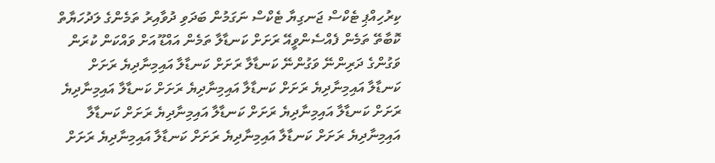ކިރުހިއްޕި ޓެކްސް ޖަނގިޔާ ޓެކްސް ނަގަމުން ބަދަވި ދުވާއިރު ތަމެންގެ ލަދުހަޔާތް ކޮބާތޭ ތަމެން ފެއްސެންވީއޭ ރަށަށް ކަނޑާލާ ތަމެން އައްޑޫ އަށް ވައްކަން ކުރަން ވަގުންގެ ދަރިންނޭ ވަގުންނޭ ކަނޑާލާ ރަށަށް ކަނޑާލާ އައިމިނާދިޔެ ރަށަށް ކަނޑާލާ އައިމިނާދިޔެ ރަށަށް ކަނޑާލާ އައިމިނާދިޔެ ރަށަށް ކަނޑާލާ އައިމިނާދިޔެ ރަށަށް ކަނޑާލާ އައިމިނާދިޔެ ރަށަށް ކަނޑާލާ އައިމިނާދިޔެ ރަށަށް ކަނޑާލާ އައިމިނާދިޔެ ރަށަށް ކަނޑާލާ އައިމިނާދިޔެ ރަށަށް ކަނޑާލާ އައިމިނާދިޔެ ރަށަށް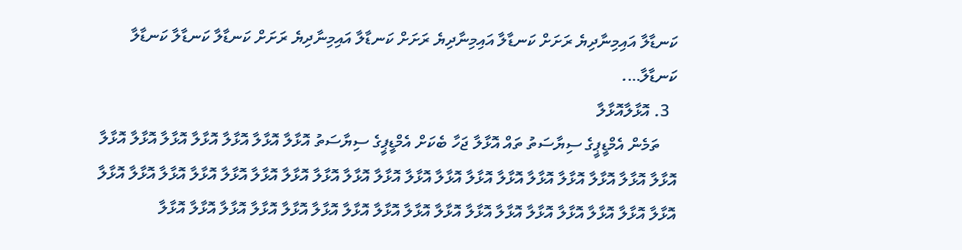ކަނޑާލާ އައިމިނާދިޔެ ރަށަށް ކަނޑާލާ އައިމިނާދިޔެ ރަށަށް ކަނޑާލާ އައިމިނާދިޔެ ރަށަށް ކަނޑާލާ ކަނޑާލާ ކަނޑާލާ ކަނޑާލާ….
  3. އޮޅާލާއޮޅާލާ
    ތަމެން އެމްޑީޕީގެ ސިޔާސަތު ތައް އޮޅާލާ ޖަހާ ބެކަށް އެމްޑީޕީގެ ސިޔާސަތު އޮޅާލާ އޮޅާލާ އޮޅާލާ އޮޅާލާ އޮޅާލާ އޮޅާލާ އޮޅާލާ އޮޅާލާ އޮޅާލާ އޮޅާލާ އޮޅާލާ އޮޅާލާ އޮޅާލާ އޮޅާލާ އޮޅާލާ އޮޅާލާ އޮޅާލާ އޮޅާލާ އޮޅާލާ އޮޅާލާ އޮޅާލާ އޮޅާލާ އޮޅާލާ އޮޅާލާ އޮޅާލާ އޮޅާލާ އޮޅާލާ އޮޅާލާ އޮޅާލާ އޮޅާލާ އޮޅާލާ އޮޅާލާ އޮޅާލާ އޮޅާލާ އޮޅާލާ އޮޅާލާ އޮޅާލާ އޮޅާލާ އޮޅާލާ އޮޅާލާ އޮޅާލާ އޮޅާލާ އޮޅާލާ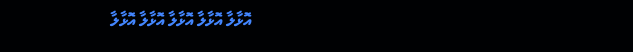އޮޅާލާ އޮޅާލާ އޮޅާލާ އޮޅާލާ އޮޅާލާ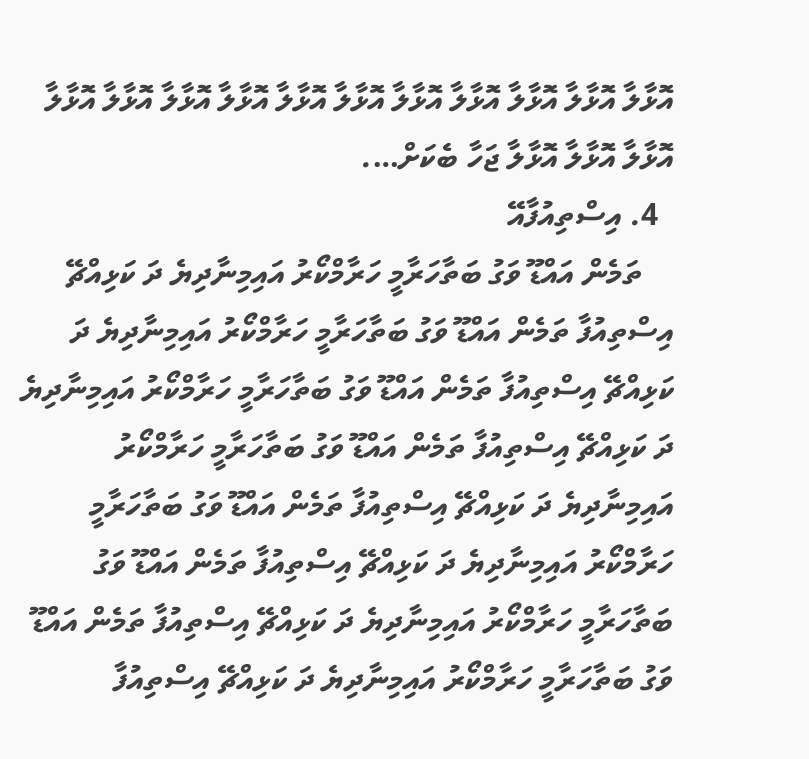އޮޅާލާ އޮޅާލާ އޮޅާލާ އޮޅާލާ އޮޅާލާ އޮޅާލާ އޮޅާލާ އޮޅާލާ އޮޅާލާ އޮޅާލާ އޮޅާލާ އޮޅާލާ އޮޅާލާ އޮޅާލާ ޖަހާ ބެކަށް….
  4. އިސްތިއުފާއޭ
    ތަމެން އައްޑޫ ވަގު ބަތާހަރާމީ ހަރާމްކޯރު އައިމިނާދިޔެ ދަ ކަޅިއްޗޭ އިސްތިއުފާ ތަމެން އައްޑޫ ވަގު ބަތާހަރާމީ ހަރާމްކޯރު އައިމިނާދިޔެ ދަ ކަޅިއްޗޭ އިސްތިއުފާ ތަމެން އައްޑޫ ވަގު ބަތާހަރާމީ ހަރާމްކޯރު އައިމިނާދިޔެ ދަ ކަޅިއްޗޭ އިސްތިއުފާ ތަމެން އައްޑޫ ވަގު ބަތާހަރާމީ ހަރާމްކޯރު އައިމިނާދިޔެ ދަ ކަޅިއްޗޭ އިސްތިއުފާ ތަމެން އައްޑޫ ވަގު ބަތާހަރާމީ ހަރާމްކޯރު އައިމިނާދިޔެ ދަ ކަޅިއްޗޭ އިސްތިއުފާ ތަމެން އައްޑޫ ވަގު ބަތާހަރާމީ ހަރާމްކޯރު އައިމިނާދިޔެ ދަ ކަޅިއްޗޭ އިސްތިއުފާ ތަމެން އައްޑޫ ވަގު ބަތާހަރާމީ ހަރާމްކޯރު އައިމިނާދިޔެ ދަ ކަޅިއްޗޭ އިސްތިއުފާ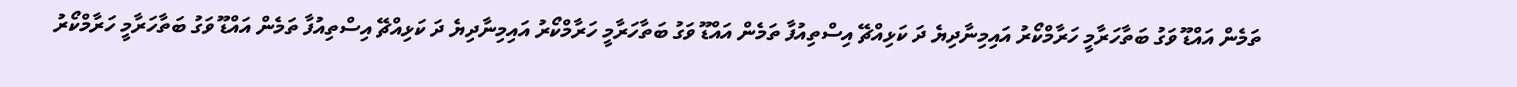ތަމެން އައްޑޫ ވަގު ބަތާހަރާމީ ހަރާމްކޯރު އައިމިނާދިޔެ ދަ ކަޅިއްޗޭ އިސްތިއުފާ ތަމެން އައްޑޫ ވަގު ބަތާހަރާމީ ހަރާމްކޯރު އައިމިނާދިޔެ ދަ ކަޅިއްޗޭ އިސްތިއުފާ ތަމެން އައްޑޫ ވަގު ބަތާހަރާމީ ހަރާމްކޯރު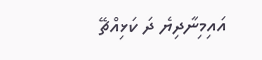އައިމިނާދިޔެ ދަ ކަޅިއްޗޭ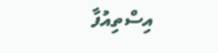އިސްތިއުފާ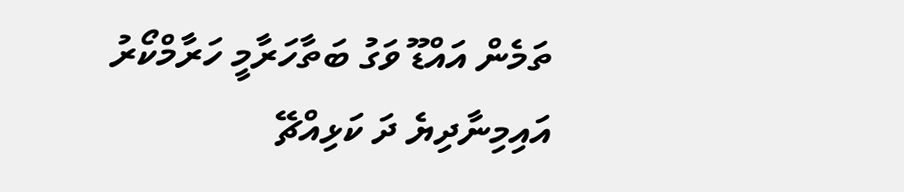ތަމެން އައްޑޫ ވަގު ބަތާހަރާމީ ހަރާމްކޯރު އައިމިނާދިޔެ ދަ ކަޅިއްޗޭ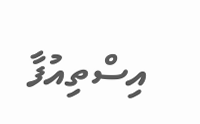އިސްތިއުފާ